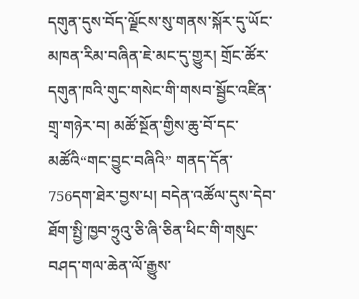དགུན་དུས་བོད་ལྗོངས་སུ་གནས་སྐོར་དུ་ཡོང་མཁན་རིམ་བཞིན་ཇེ་མང་དུ་གྱུར། གྲོང་ཚོར་དགུན་ཁའི་གུང་གསེང་གི་གསབ་སྦྱོང་འཛིན་གྲྭ་གཉེར་བ། མཚོ་སྔོན་གྱིས་ཆུ་བོ་དང་མཚོའི“གང་བྱུང་བཞིའི” གནད་དོན་756དག་ཐེར་བྱས་པ། བདེན་འཚོལ་དུས་དེབ་ཐོག་སྤྱི་ཁྱབ་ཧྲུའུ་ཅི་ཞི་ཅིན་ཕིང་གི་གསུང་བཤད་གལ་ཆེན་ལོ་རྒྱུས་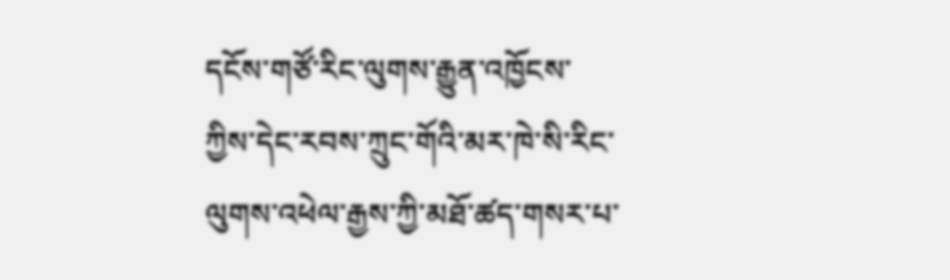དངོས་གཙོ་རིང་ལུགས་རྒྱུན་འཁྱོངས་ཀྱིས་དེང་རབས་ཀྲུང་གོའི་མར་ཁེ་སི་རིང་ལུགས་འཕེལ་རྒྱས་ཀྱི་མཐོ་ཚད་གསར་པ་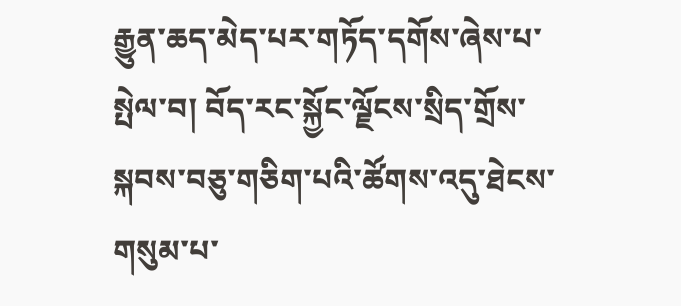རྒྱུན་ཆད་མེད་པར་གཏོད་དགོས་ཞེས་པ་སྤེལ་བ། བོད་རང་སྐྱོང་ལྗོངས་སྲིད་གྲོས་སྐབས་བཅུ་གཅིག་པའི་ཚོགས་འདུ་ཐེངས་གསུམ་པ་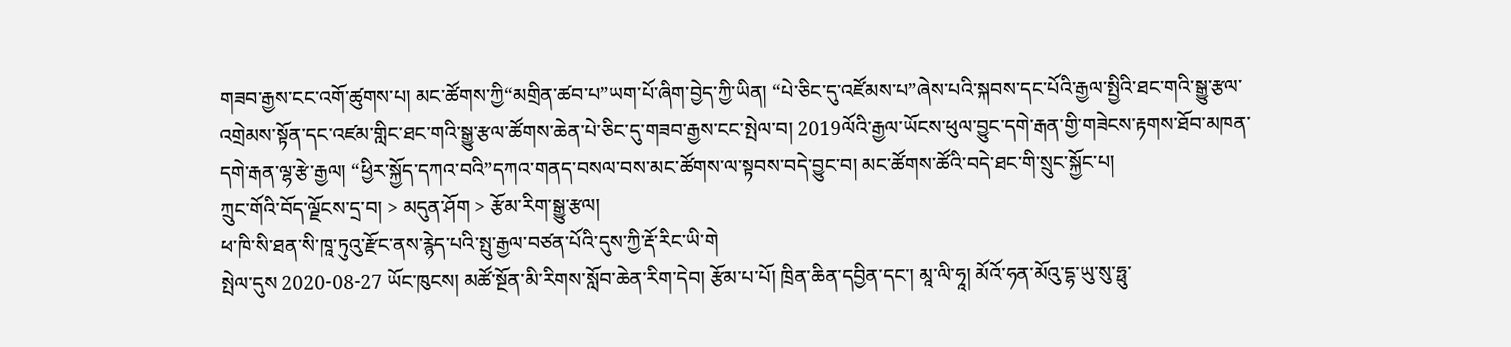གཟབ་རྒྱས་ངང་འགོ་ཚུགས་པ། མང་ཚོགས་ཀྱི“མགྲིན་ཚབ་པ”ཡག་པོ་ཞིག་བྱེད་ཀྱི་ཡིན། “པེ་ཅིང་དུ་འཛོམས་པ”ཞེས་པའི་སྐབས་དང་པོའི་རྒྱལ་སྤྱིའི་ཐང་གའི་སྒྱུ་རྩལ་འགྲེམས་སྟོན་དང་འཛམ་གླིང་ཐང་གའི་སྒྱུ་རྩལ་ཚོགས་ཆེན་པེ་ཅིང་དུ་གཟབ་རྒྱས་ངང་སྤེལ་བ། 2019ལོའི་རྒྱལ་ཡོངས་ཕུལ་བྱུང་དགེ་རྒན་གྱི་གཟེངས་རྟགས་ཐོབ་མཁན་དགེ་རྒན་ལྷ་རྩེ་རྒྱལ། “ཕྱིར་སྐྱོད་དཀའ་བའི”དཀའ་གནད་བསལ་བས་མང་ཚོགས་ལ་སྟབས་བདེ་བྱུང་བ། མང་ཚོགས་ཚོའི་བདེ་ཐང་གི་སྲུང་སྐྱོང་པ།
ཀྲུང་གོའི་བོད་ལྗོངས་དྲ་བ། > མདུན་ཤོག > རྩོམ་རིག་སྒྱུ་རྩལ།
ཕ་ཁི་སི་ཐན་སི་ཁཱ་ཏུའུ་རྫོང་ནས་རྙེད་པའི་སྤུ་རྒྱལ་བཙན་པོའི་དུས་ཀྱི་རྡོ་རིང་ཡི་གེ
སྤེལ་དུས 2020-08-27 ཡོང་ཁུངས། མཚོ་སྔོན་མི་རིགས་སློབ་ཆེན་རིག་དེབ། རྩོམ་པ་པོ། ཁྲིན་ཆིན་དབྱིན་དང་། མཱ་ལི་ཧཱ། མོའོ་ཧན་མོའུ་དྷ་ཡུ་སུ་ཧྥུ་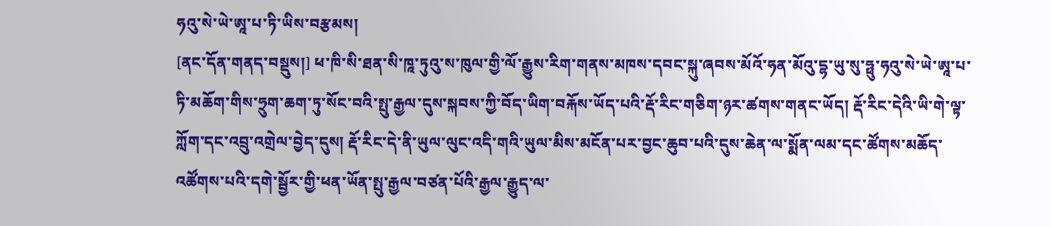ཧའུ་སེ་ཡེ་ཨཱ་པ་ཏི་ཡིས་བརྩམས།
[ནང་དོན་གནད་བསྡུས།] ཕ་ཁི་སི་ཐན་སི་ཁཱ་ཏུའུ་ས་ཁུལ་གྱི་ལོ་རྒྱུས་རིག་གནས་མཁས་དབང་སྐུ་ཞབས་མོའོ་ཧན་མོའུ་དྷ་ཡུ་སུ་ཧྥུ་ཧའུ་སེ་ཡེ་ཨཱ་པ་ཏི་མཆོག་གིས་ཧྲུག་ཆག་ཏུ་སོང་བའི་སྤུ་རྒྱལ་དུས་སྐབས་ཀྱི་བོད་ཡིག་བརྐོས་ཡོད་པའི་རྡོ་རིང་གཅིག་ཉར་ཚགས་གནང་ཡོད། རྡོ་རིང་དེའི་ཡི་གེ་ལྟ་ཀློག་དང་འབྲུ་འགྲེལ་བྱེད་དུས། རྡོ་རིང་དེ་ནི་ཡུལ་ལུང་འདི་གའི་ཡུལ་མིས་མངོན་པར་བྱང་ཆུབ་པའི་དུས་ཆེན་ལ་སྨོན་ལམ་དང་ཚོགས་མཆོད་འཚོགས་པའི་དགེ་སྦྱོར་གྱི་ཕན་ཡོན་སྤུ་རྒྱལ་བཙན་པོའི་རྒྱལ་རྒྱུད་ལ་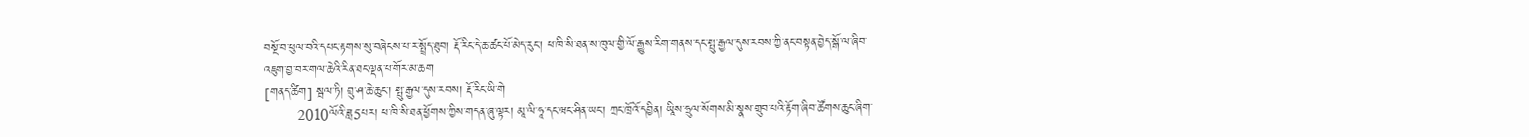བསྔོ་བ་ཕུལ་བའི་དཔང་རྟགས་སུ་བཞེངས་པ་ར་སྤྲོད་ཐུབ། རྡོ་རིང་དེ་ཆ་ཚང་པོ་མེད་རུང་། ཕ་ཁི་སི་ཐན་ས་ཁུལ་གྱི་ལོ་རྒྱུས་རིག་གནས་དང་སྤུ་རྒྱལ་དུས་རབས་ཀྱི་ནང་བསྟན་བྱེད་སྒོ་ལ་ཞིབ་འཇུག་བྱ་བར་གལ་ཆེའི་རིན་ཐང་ལྡན་པ་གོར་མ་ཆག
[གནད་ཚིག] སྦལ་ཏི། བྲུ་ཤ་ཆེ་ཆུང་། སྤུ་རྒྱལ་དུས་རབས། རྡོ་རིང་ཡི་གེ
        2010ལོའི་ཟླ5པར། ཕ་ཁི་སི་ཐན་ཕྱོགས་ཀྱིས་གདན་ཞུ་ལྟར། མཱ་ལི་ཧཱ་དང་ཝང་ཤིན་ཡང་། ཀྲང་ཁྲོའོ་དབྱིན། ཡཱིས་ཧྲུལ་སོགས་མི་སྣས་གྲུབ་པའི་རྟོག་ཞིབ་ཚོགས་ཆུང་ཞིག་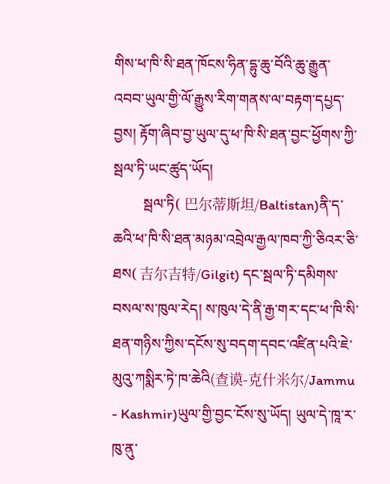གིས་ཕ་ཁི་སི་ཐན་ཁོངས་ཧིན་དྷུ་ཆུ་བོའི་ཆུ་རྒྱུན་འབབ་ཡུལ་གྱི་ལོ་རྒྱུས་རིག་གནས་ལ་བརྟག་དཔྱད་བྱས། རྟོག་ཞིབ་བྱ་ཡུལ་དུ་ཕ་ཁི་སི་ཐན་བྱང་ཕྱོགས་ཀྱི་སྦལ་ཏི་ཡང་ཚུད་ཡོད།
        སྦལ་ཏི( 巴尔蒂斯坦/Baltistan)ནི་ད་ཆའི་ཕ་ཁི་སི་ཐན་མཉམ་འབྲེལ་རྒྱལ་ཁབ་ཀྱི་ཅིའར་ཅི་ཐས( 吉尔吉特/Gilgit) དང་སྦལ་ཏི་དམིགས་བསལ་ས་ཁུལ་རེད། ས་ཁུལ་དེ་ནི་རྒྱ་གར་དང་ཕ་ཁི་སི་ཐན་གཉིས་ཀྱིས་དངོས་སུ་བདག་དབང་འཛིན་པའི་ཇེ་མུའུ་ཀསྨིར་ཏེ་ཁ་ཆེའི(查谟-克什米尔/Jammu - Kashmir)ཡུལ་གྱི་བྱང་ངོས་སུ་ཡོད། ཡུལ་དེ་ཁཱ་ར་ཁུ་ནུ་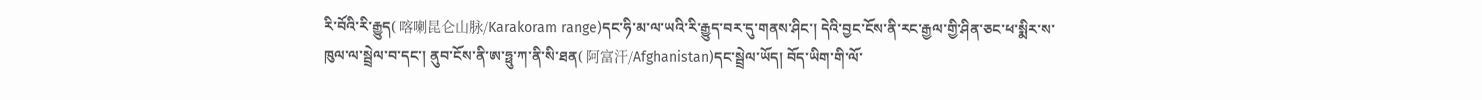རི་བོའི་རི་རྒྱུད( 喀喇昆仑山脉/Karakoram range)དང་ཧི་མ་ལ་ཡའི་རི་རྒྱུད་བར་དུ་གནས་ཤིང་། དེའི་བྱང་ངོས་ནི་རང་རྒྱལ་གྱི་ཤིན་ཅང་ཕ་སྨིར་ས་ཁུལ་ལ་སྦྲེལ་བ་དང་། ནུབ་ངོས་ནི་ཨ་ཧྥུ་ཀ་ནི་སི་ཐན( 阿富汗/Afghanistan)དང་སྦྲེལ་ཡོད། བོད་ཡིག་གི་ལོ་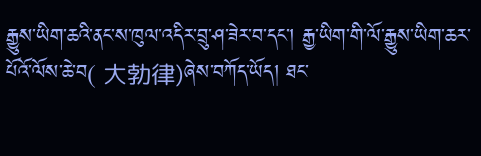རྒྱུས་ཡིག་ཆའི་ནང་ས་ཁུལ་འདིར་བྲུ་ཤ་ཟེར་བ་དང་། རྒྱ་ཡིག་གི་ལོ་རྒྱུས་ཡིག་ཆར་པོའོ་ལོས་ཆེ་བ( 大勃律)ཞེས་བཀོད་ཡོད། ཐང་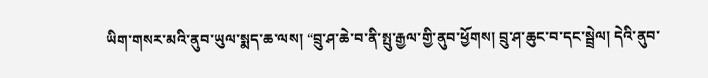ཡིག་གསར་མའི་ནུབ་ཡུལ་སྨད་ཆ་ལས། “བྲུ་ཤ་ཆེ་བ་ནི་སྤུ་རྒྱལ་གྱི་ནུབ་ཕྱོགས། བྲུ་ཤ་ཆུང་བ་དང་སྦྲེལ། དེའི་ནུབ་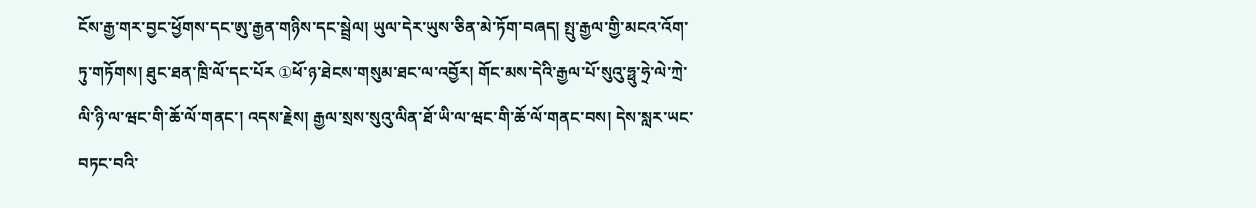ངོས་རྒྱ་གར་བྱང་ཕྱོགས་དང་ཨུ་རྒྱན་གཉིས་དང་སྦྲེལ། ཡུལ་དེར་ཡུས་ཅིན་མེ་ཏོག་བཞད། སྤུ་རྒྱལ་གྱི་མངའ་འོག་ཏུ་གཏོགས། ཐུང་ཐན་ཁྲི་ལོ་དང་པོར ①ཕོ་ཉ་ཐེངས་གསུམ་ཐང་ལ་འབྱོར། གོང་མས་དེའི་རྒྱལ་པོ་སུའུ་ཧྥུ་ཧྲེ་ལེ་ཀྲེ་ལི་ཉི་ལ་ཝང་གི་ཆོ་ལོ་གནང་། འདས་རྗེས། རྒྱལ་སྲས་སུའུ་ལིན་ཐོ་ཡི་ལ་ཝང་གི་ཆོ་ལོ་གནང་བས། དེས་སླར་ཡང་བཏང་བའི་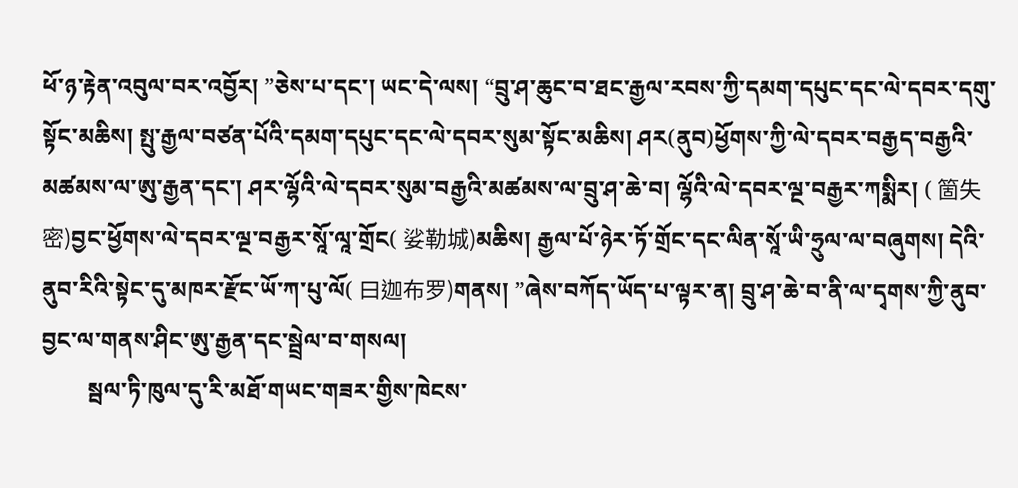ཕོ་ཉ་རྟེན་འབུལ་བར་འབྱོར། ”ཅེས་པ་དང་། ཡང་དེ་ལས། “བྲུ་ཤ་ཆུང་བ་ཐང་རྒྱལ་རབས་ཀྱི་དམག་དཔུང་དང་ལེ་དབར་དགུ་སྟོང་མཆིས། སྤུ་རྒྱལ་བཙན་པོའི་དམག་དཔུང་དང་ལེ་དབར་སུམ་སྟོང་མཆིས། ཤར(ནུབ)ཕྱོགས་ཀྱི་ལེ་དབར་བརྒྱད་བརྒྱའི་མཚམས་ལ་ཨུ་རྒྱན་དང་། ཤར་ལྷོའི་ལེ་དབར་སུམ་བརྒྱའི་མཚམས་ལ་བྲུ་ཤ་ཆེ་བ། ལྷོའི་ལེ་དབར་ལྔ་བརྒྱར་ཀསྨིར། ( 箇失密)བྱང་ཕྱོགས་ལེ་དབར་ལྔ་བརྒྱར་སཱོ་ལཱ་གྲོང( 娑勒城)མཆིས། རྒྱལ་པོ་ཉེར་ཏོ་གྲོང་དང་ལིན་སཱོ་ཡི་ཧྲུལ་ལ་བཞུགས། དེའི་ནུབ་རིའི་སྟེང་དུ་མཁར་རྫོང་ཡོ་ཀ་པུ་ལོ( 曰迦布罗)གནས། ”ཞེས་བཀོད་ཡོད་པ་ལྟར་ན། བྲུ་ཤ་ཆེ་བ་ནི་ལ་དྭགས་ཀྱི་ནུབ་བྱང་ལ་གནས་ཤིང་ཨུ་རྒྱན་དང་སྦྲེལ་བ་གསལ།
        སྦལ་ཏི་ཁུལ་དུ་རི་མཐོ་གཡང་གཟར་གྱིས་ཁེངས་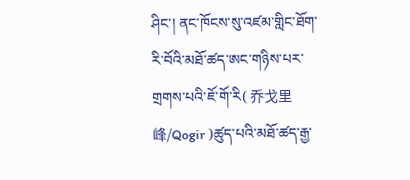ཤིང་། ནང་ཁོངས་སུ་འཛམ་གླིང་ཐོག་རི་བོའི་མཐོ་ཚད་ཨང་གཉིས་པར་གྲགས་པའི་ཇོ་གོ་རི( 乔戈里峰/Qogir )ཚུད་པའི་མཐོ་ཚད་རྒྱ་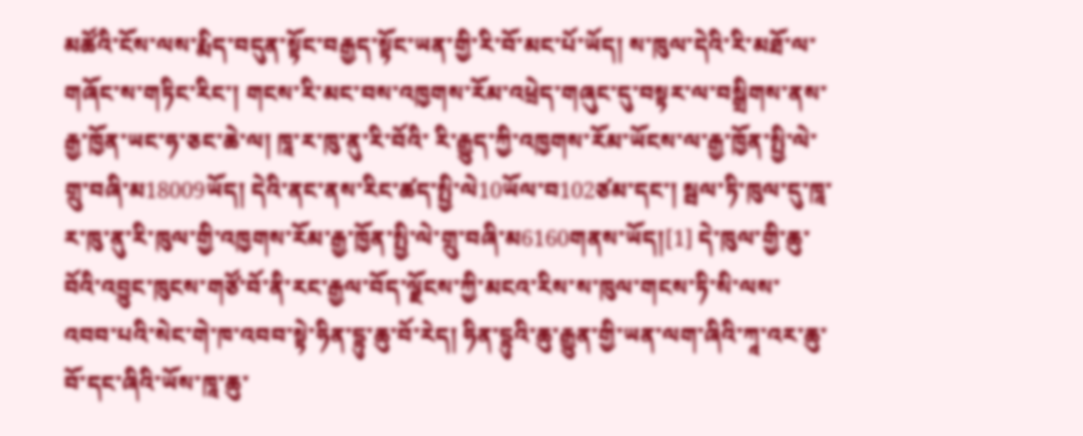མཚོའི་ངོས་ལས་རྨིད་བདུན་སྟོང་བརྒྱད་སྟོང་ཡན་གྱི་རི་བོ་མང་པོ་ཡོད། ས་ཁུལ་དེའི་རི་མཐོ་ལ་གཞོང་ས་གཏིང་རིང་། གངས་རི་མང་བས་འཁྱགས་རོམ་འཕྲེད་གཞུང་དུ་བསྟར་ལ་བསྒྲིགས་ནས་རྒྱ་ཁྱོན་ཡང་ཧ་ཅང་ཆེ་ལ། ཁཱ་ར་ཁུ་ནུ་རི་བོའི་ རི་རྒྱུད་ཀྱི་འཁྱགས་རོམ་ཡོངས་ལ་རྒྱ་ཁྱོན་སྤྱི་ལེ་གྲུ་བཞི་མ18009ཡོད། དེའི་ནང་ནས་རིང་ཚད་སྤྱི་ལེ10ཡོལ་བ102ཙམ་དང་། སྦལ་ཏི་ཁུལ་དུ་ཁཱ་ར་ཁུ་ནུ་རི་ཁུལ་གྱི་འཁྱགས་རོམ་རྒྱ་ཁྱོན་སྤྱི་ལེ་གྲུ་བཞི་མ6160གནས་ཡོད།[1] དེ་ཁུལ་གྱི་ཆུ་བོའི་འབྱུང་ཁུངས་གཙོ་བོ་ནི་རང་རྒྱལ་བོད་ལྗོངས་ཀྱི་མངའ་རིས་ས་ཁུལ་གངས་ཏི་སི་ལས་འབབ་པའི་སེང་གེ་ཁ་འབབ་སྟེ་ཧིན་དྷུ་ཆུ་བོ་རེད། ཧིན་དྷུའི་ཆུ་རྒྱུན་གྱི་ཡན་ལག་ཞིའི་ཀཱ་འར་ཆུ་བོ་དང་ཞིའི་ཡོས་ཁཱ་ཆུ་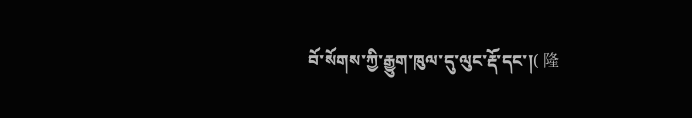བོ་སོགས་ཀྱི་རྒྱུག་ཁུལ་དུ་ལུང་རྡོ་དང་།( 隆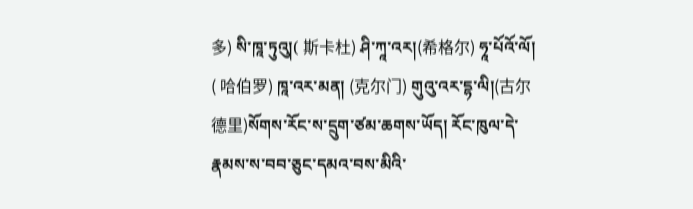多) སི་ཁཱ་ཏུའུ།( 斯卡杜) ཤི་ཀཱ་འར།(希格尔) ཧཱ་པོའོ་ལོ། ( 哈伯罗) ཁཱ་འར་མན། (克尔门) གུའུ་འར་དྷ་ལི།(古尔德里)སོགས་རོང་ས་དྲུག་ཙམ་ཆགས་ཡོད། རོང་ཁུལ་དེ་རྣམས་ས་བབ་ཅུང་དམའ་བས་མིའི་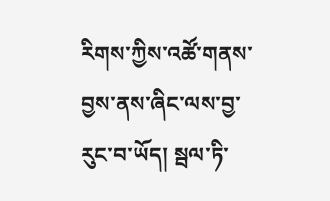རིགས་ཀྱིས་འཚོ་གནས་བྱས་ནས་ཞིང་ལས་བྱ་རུང་བ་ཡོད། སྦལ་ཏི་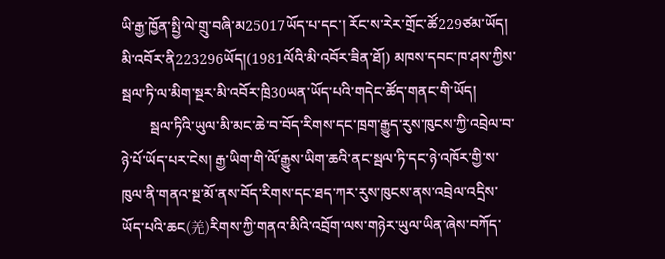ཡི་རྒྱ་ཁྱོན་སྤྱི་ལེ་གྲུ་བཞི་མ25017ཡོད་པ་དང་། རོང་ས་རེར་གྲོང་ཚོ229ཙམ་ཡོད། མི་འབོར་ནི223296ཡོད།(1981ལོའི་མི་འབོར་ཟིན་ཐོ།) མཁས་དབང་ཁ་ཤས་ཀྱིས་སྦལ་ཏི་ལ་མིག་སྔར་མི་འབོར་ཁྲི30ཡན་ཡོད་པའི་གདེང་ཚོད་གནང་གི་ཡོད།
        སྦལ་ཏིའི་ཡུལ་མི་མང་ཆེ་བ་བོད་རིགས་དང་ཁྲག་རྒྱུད་རུས་ཁུངས་ཀྱི་འབྲེལ་བ་ཉེ་པོ་ཡོད་པར་ངེས། རྒྱ་ཡིག་གི་ལོ་རྒྱུས་ཡིག་ཆའི་ནང་སྦལ་ཏི་དང་ཉེ་འཁོར་གྱི་ས་ཁུལ་ནི་གནའ་སྔ་མོ་ནས་བོད་རིགས་དང་ཐད་ཀར་རུས་ཁུངས་ནས་འབྲེལ་འདྲིས་ཡོད་པའི་ཆང(羌)རིགས་ཀྱི་གནའ་མིའི་འབྲོག་ལས་གཉེར་ཡུལ་ཡིན་ཞེས་བཀོད་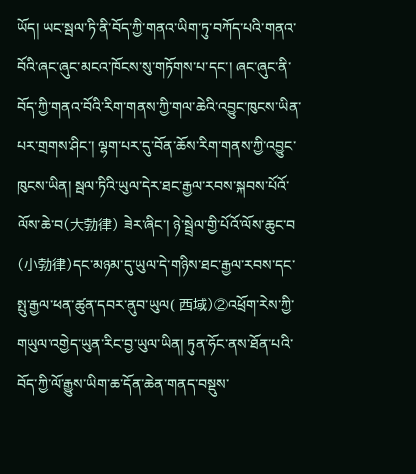ཡོད། ཡང་སྦལ་ཏི་ནི་བོད་ཀྱི་གནའ་ཡིག་ཏུ་བཀོད་པའི་གནའ་བོའི་ཞང་ཞུང་མངའ་ཁོངས་སུ་གཏོགས་པ་དང་། ཞང་ཞུང་ནི་བོད་ཀྱི་གནའ་བོའི་རིག་གནས་ཀྱི་གལ་ཆེའི་འབྱུང་ཁུངས་ཡིན་པར་གྲགས་ཤིང་། ལྷག་པར་དུ་བོན་ཆོས་རིག་གནས་ཀྱི་འབྱུང་ཁུངས་ཡིན། སྦལ་ཏིའི་ཡུལ་དེར་ཐང་རྒྱལ་རབས་སྐབས་པོའོ་ལོས་ཆེ་བ(大勃律) ཟེར་ཞིང་། ཉེ་སྦྲེལ་གྱི་པོའོ་ལོས་ཆུང་བ (小勃律)དང་མཉམ་དུ་ཡུལ་དེ་གཉིས་ཐང་རྒྱལ་རབས་དང་སྤུ་རྒྱལ་ཕན་ཚུན་དབར་ནུབ་ཡུལ( 西域)②འཕྲོག་རེས་ཀྱི་གཡུལ་འགྱེད་ཡུན་རིང་བྱ་ཡུལ་ཡིན། ཏུན་ཧོང་ནས་ཐོན་པའི་བོད་ཀྱི་ལོ་རྒྱུས་ཡིག་ཆ་དོན་ཆེན་གནད་བསྡུས་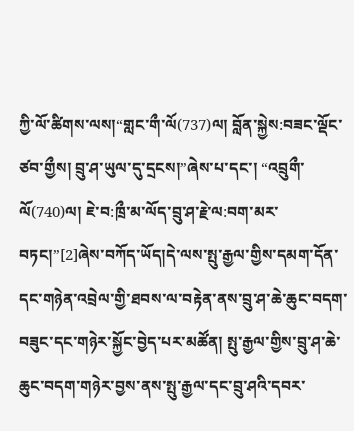ཀྱི་ལོ་ཚིགས་ལས།“གླང་གྀ་ལོ(737)ལ། བློན་སྐྱེས:བཟང་ལྡོང་ཙབ་གྱྀས། བྲུ་ཤ་ཡུལ་དུ་དྲངས།”ཞེས་པ་དང་། “འབྲུགྀ་ལོ(740)ལ། ཇེ་བ:ཁྲྀ་མ་ལོད་བྲུ་ཤ་རྗེ་ལ:བག་མར་བཏང།”[2]ཞེས་བཀོད་ཡོད།དེ་ལས་སྤུ་རྒྱལ་གྱིས་དམག་དོན་དང་གཉེན་འབྲེལ་གྱི་ཐབས་ལ་བརྟེན་ནས་བྲུ་ཤ་ཆེ་ཆུང་བདག་བཟུང་དང་གཉེར་སྐྱོང་བྱེད་པར་མཚོན། སྤུ་རྒྱལ་གྱིས་བྲུ་ཤ་ཆེ་ཆུང་བདག་གཉེར་བྱས་ནས་སྤུ་རྒྱལ་དང་བྲུ་ཤའི་དབར་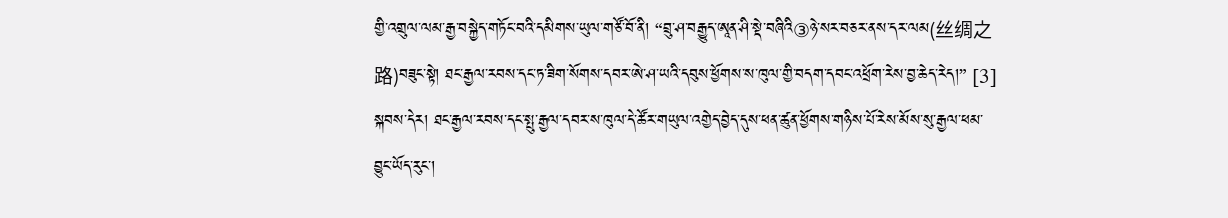གྱི་འགྲུལ་ལམ་རྒྱ་བསྐྱེད་གཏོང་བའི་དམིགས་ཡུལ་གཙོ་བོ་ནི། “བྲུ་ཤ་བརྒྱུད་ཨཱན་ཤི་སྡེ་བཞིའི③ཉེ་སར་བཅར་ནས་དར་ལམ(丝绸之路)བཟུང་སྟེ། ཐང་རྒྱལ་རབས་དང་ཏ་ཟིག་སོགས་དབར་ཨེ་ཤ་ཡའི་དབུས་ཕྱོགས་ས་ཁུལ་གྱི་བདག་དབང་འཕྲོག་རེས་བྱ་ཆེད་རེད།” [3] སྐབས་དེར། ཐང་རྒྱལ་རབས་དང་སྤུ་རྒྱལ་དབར་ས་ཁུལ་དེ་ཚོར་གཡུལ་འགྱེད་བྱེད་དུས་ཕན་ཚུན་ཕྱོགས་གཉིས་པོ་རེས་མོས་སུ་རྒྱལ་ཕམ་བྱུང་ཡོད་རུང་།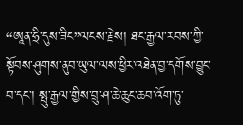“ཨཱན་ཧྲི་དུས་ཟིང”ལངས་རྗེས། ཐང་རྒྱལ་རབས་ཀྱི་སྟོབས་ཤུགས་ནུབ་ཡུལ་ལས་ཕྱིར་འཐེན་བྱ་དགོས་བྱུང་བ་དང་། སྤུ་རྒྱལ་གྱིས་བྲུ་ཤ་ཆེ་ཆུང་ཆབ་འོག་ཏུ་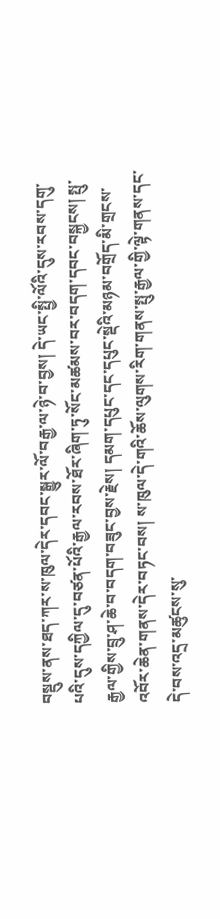བསྡུས་ནས་ཐད་ཀར་ས་ཁུལ་དེར་དབང་སྒྱུར་ལོ་བརྒྱ་ལ་ཉེ་བ་བྱས། དེ་ཡང་སྤྱི་ལོའི་དུས་རབས་དགུ་པའི་དུས་དཀྱིལ་དུ་བཙན་པོའི་རྒྱལ་རབས་ཐོར་ཞིག་ཏུ་སོང་མཚམས་བར་བདག་དབང་བསྐྱངས། སྤུ་རྒྱལ་གྱིས་བྲུ་ཤ་ཆེ་བ་བདག་བཟུང་བྱས་རྗེས། དམག་དཔུང་དང་དཔུང་སྡེའི་མཉམ་བགྲོད་མི་གྲངས་འབོར་ཆེན་གནས་དེར་བཏང་བས། ས་ཁུལ་དེ་གའི་ཆོས་ལུགས་རིག་གནས་སྤུ་རྒྱལ་གྱི་ལྟེ་གནས་དང་དེ་བས་འདྲ་མཚུངས་སུ་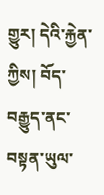གྱུར། དེའི་རྐྱེན་ཀྱིས། བོད་བརྒྱུད་ནང་བསྟན་ཡུལ་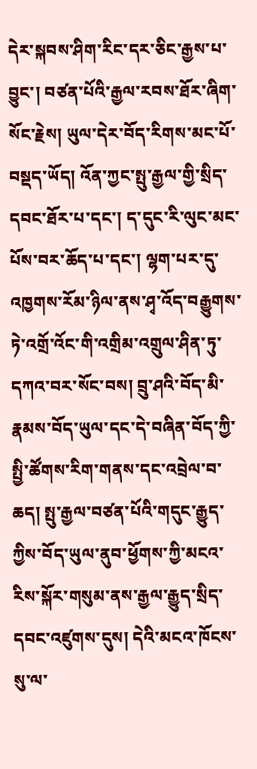དེར་སྐབས་ཤིག་རིང་དར་ཅིང་རྒྱས་པ་བྱུང་། བཙན་པོའི་རྒྱལ་རབས་ཐོར་ཞིག་སོང་རྗེས། ཡུལ་དེར་བོད་རིགས་མང་པོ་བསྡད་ཡོད། འོན་ཀྱང་སྤུ་རྒྱལ་གྱི་སྲིད་དབང་ཐོར་པ་དང་། ད་དུང་རི་ལུང་མང་པོས་བར་ཆོད་པ་དང་། ལྷག་པར་དུ་འཁྱགས་རོམ་ཉིལ་ནས་ཤྭ་འོད་བརྒྱུགས་ཏེ་འགྲོ་འོང་གི་འགྲིམ་འགྲུལ་ཤིན་ཏུ་དཀའ་བར་སོང་བས། བྲུ་ཤའི་བོད་མི་རྣམས་བོད་ཡུལ་དང་དེ་བཞིན་བོད་ཀྱི་སྤྱི་ཚོགས་རིག་གནས་དང་འབྲེལ་བ་ཆད། སྤུ་རྒྱལ་བཙན་པོའི་གདུང་རྒྱུད་ཀྱིས་བོད་ཡུལ་ནུབ་ཕྱོགས་ཀྱི་མངའ་རིས་སྐོར་གསུམ་ནས་རྒྱལ་རྒྱུད་སྲིད་དབང་འཛུགས་དུས། དེའི་མངའ་ཁོངས་སུ་ལ་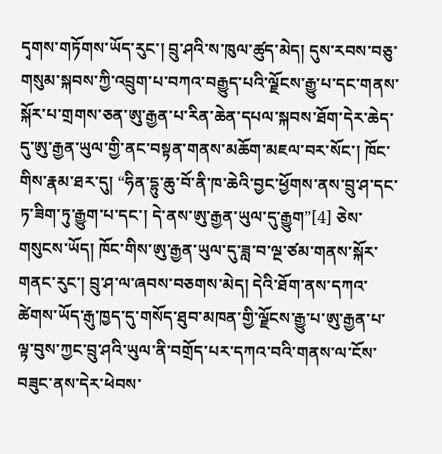དྭགས་གཏོགས་ཡོད་རུང་། བྲུ་ཤའི་ས་ཁུལ་ཚུད་མེད། དུས་རབས་བཅུ་གསུམ་སྐབས་ཀྱི་འབྲུག་པ་བཀའ་བརྒྱུད་པའི་ལྗོངས་རྒྱུ་པ་དང་གནས་སྐོར་པ་གྲགས་ཅན་ཨུ་རྒྱན་པ་རིན་ཆེན་དཔལ་སྐབས་ཐོག་དེར་ཆེད་དུ་ཨུ་རྒྱན་ཡུལ་གྱི་ནང་བསྟན་གནས་མཆོག་མཇལ་བར་སོང་། ཁོང་གིས་རྣམ་ཐར་དུ། “ཧིན་དྷུ་ཆུ་བོ་ནི་ཁ་ཆེའི་བྱང་ཕྱོགས་ནས་བྲུ་ཤ་དང་ཏ་ཟིག་ཏུ་རྒྱུག་པ་དང་། དེ་ནས་ཨུ་རྒྱན་ཡུལ་དུ་རྒྱུག”[4] ཅེས་གསུངས་ཡོད། ཁོང་གིས་ཨུ་རྒྱན་ཡུལ་དུ་ཟླ་བ་ལྔ་ཙམ་གནས་སྐོར་གནང་རུང་། བྲུ་ཤ་ལ་ཞབས་བཅགས་མེད། དེའི་ཐོག་ནས་དཀའ་ཚེགས་ཡོད་རྒུ་ཁྱད་དུ་གསོད་ཐུབ་མཁན་གྱི་ལྗོངས་རྒྱུ་པ་ཨུ་རྒྱན་པ་ལྟ་བུས་ཀྱང་བྲུ་ཤའི་ཡུལ་ནི་བགྲོད་པར་དཀའ་བའི་གནས་ལ་ངོས་བཟུང་ནས་དེར་ཕེབས་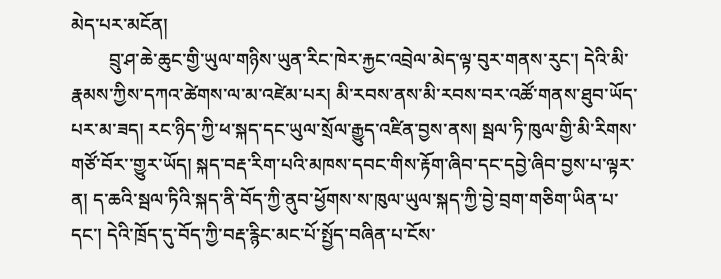མེད་པར་མངོན།
        བྲུ་ཤ་ཆེ་ཆུང་གྱི་ཡུལ་གཉིས་ཡུན་རིང་ཁེར་རྐྱང་འབྲེལ་མེད་ལྟ་བུར་གནས་རུང་། དེའི་མི་རྣམས་ཀྱིས་དཀའ་ཚེགས་ལ་མ་འཛེམ་པར། མི་རབས་ནས་མི་རབས་བར་འཚོ་གནས་ཐུབ་ཡོད་པར་མ་ཟད། རང་ཉིད་ཀྱི་ཕ་སྐད་དང་ཡུལ་སྲོལ་རྒྱུད་འཛིན་བྱས་ནས། སྦལ་ཏི་ཁུལ་གྱི་མི་རིགས་གཙོ་བོར་་གྱུར་ཡོད། སྐད་བརྡ་རིག་པའི་མཁས་དབང་གིས་རྟོག་ཞིབ་དང་དབྱེ་ཞིབ་བྱས་པ་ལྟར་ན། ད་ཆའི་སྦལ་ཏིའི་སྐད་ནི་བོད་ཀྱི་ནུབ་ཕྱོགས་ས་ཁུལ་ཡུལ་སྐད་ཀྱི་བྱེ་བྲག་གཅིག་ཡིན་པ་དང་། དེའི་ཁྲོད་དུ་བོད་ཀྱི་བརྡ་རྙིང་མང་པོ་སྤྱོད་བཞིན་པ་ངོས་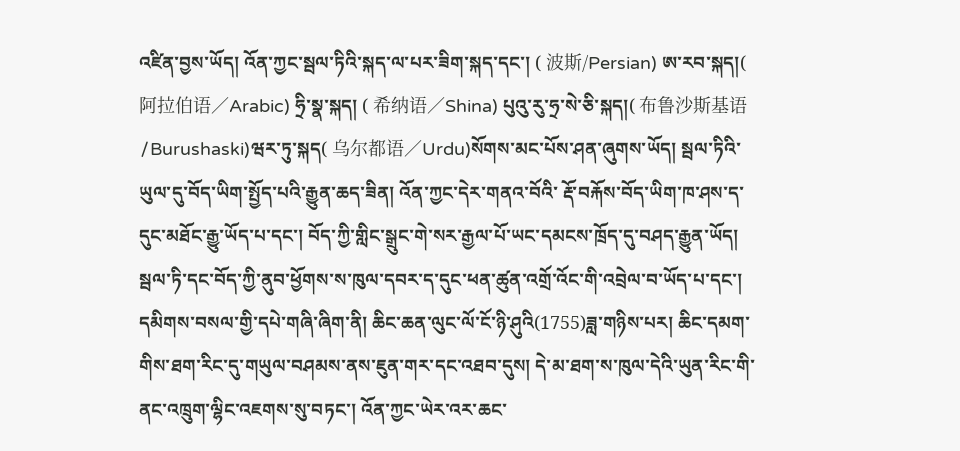འཛིན་བྱས་ཡོད། འོན་ཀྱང་སྦལ་ཏིའི་སྐད་ལ་པར་ཟིག་སྐད་དང་། ( 波斯/Persian) ཨ་རབ་སྐད།( 阿拉伯语∕Arabic) ཧྲི་སྣ་སྐད། ( 希纳语∕Shina) པུའུ་རུ་ཧྲ་སེ་ཅི་སྐད།( 布鲁沙斯基语∕Burushaski)ཝར་ཏུ་སྐད( 乌尔都语∕Urdu)སོགས་མང་པོས་ཤན་ཞུགས་ཡོད། སྦལ་ཏིའི་ཡུལ་དུ་བོད་ཡིག་སྤྱོད་པའི་རྒྱུན་ཆད་ཟིན། འོན་ཀྱང་དེར་གནའ་བོའི་ རྡོ་བརྐོས་བོད་ཡིག་ཁ་ཤས་ད་དུང་མཐོང་རྒྱུ་ཡོད་པ་དང་། བོད་ཀྱི་གླིང་སྒྲུང་གེ་སར་རྒྱལ་པོ་ཡང་དམངས་ཁྲོད་དུ་བཤད་རྒྱུན་ཡོད། སྦལ་ཏི་དང་བོད་ཀྱི་ནུབ་ཕྱོགས་ས་ཁུལ་དབར་ད་དུང་ཕན་ཚུན་འགྲོ་འོང་གི་འབྲེལ་བ་ཡོད་པ་དང་། དམིགས་བསལ་གྱི་དཔེ་གཞི་ཞིག་ནི། ཆིང་ཆན་ལུང་ལོ་ངོ་ཉི་ཤུའི(1755)ཟླ་གཉིས་པར། ཆིང་དམག་གིས་ཐག་རིང་དུ་གཡུལ་བཤམས་ནས་ཇུན་གར་དང་འཐབ་དུས། དེ་མ་ཐག་ས་ཁུལ་དེའི་ཡུན་རིང་གི་ནང་འཁྲུག་ལྷིང་འཇགས་སུ་བཏང་། འོན་ཀྱང་ཡེར་འར་ཆང་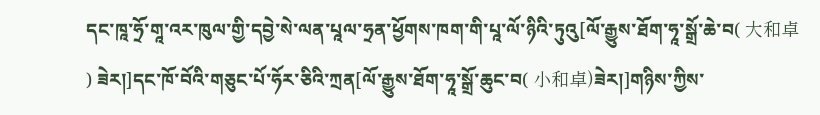དང་ཁཱ་ཧྲོ་གཱ་འར་ཁུལ་གྱི་དབྱེ་སེ་ལན་པཱལ་ཧྲན་ཕྱོགས་ཁག་གི་པཱ་ལོ་ཉིའི་ཏུའུ[ལོ་རྒྱུས་ཐོག་ཧཱ་སྒྲོ་ཆེ་བ( 大和卓 ) ཟེར།]དང་ཁོ་བོའི་གཅུང་པོ་ཧོར་ཅིའི་ཀྲན[ལོ་རྒྱུས་ཐོག་ཧཱ་སྒྲོ་ཆུང་བ( 小和卓)ཟེར།]གཉིས་ཀྱིས་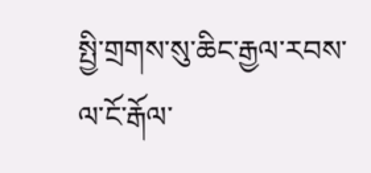སྤྱི་གྲགས་སུ་ཆིང་རྒྱལ་རབས་ལ་ངོ་རྒོལ་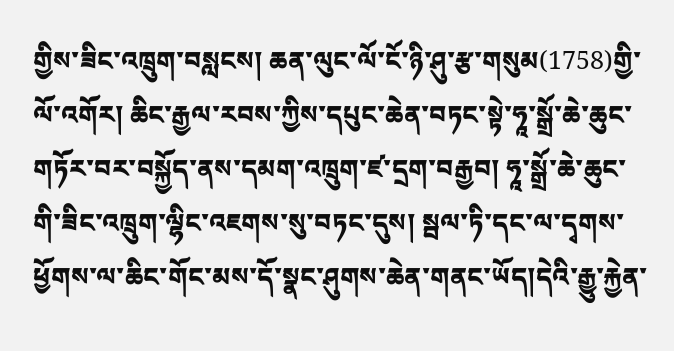གྱིས་ཟིང་འཁྲུག་བསླངས། ཆན་ལུང་ལོ་ངོ་ཉི་ཤུ་རྩ་གསུམ(1758)གྱི་ལོ་འགོར། ཆིང་རྒྱལ་རབས་ཀྱིས་དཔུང་ཆེན་བཏང་སྟེ་ཧཱ་སྒྲོ་ཆེ་ཆུང་གཏོར་བར་བསྐྱོད་ནས་དམག་འཁྲུག་ཛ་དྲག་བརྒྱབ། ཧཱ་སྒྲོ་ཆེ་ཆུང་གི་ཟིང་འཁྲུག་ལྷིང་འཇགས་སུ་བཏང་དུས། སྦལ་ཏི་དང་ལ་དྭགས་ཕྱོགས་ལ་ཆིང་གོང་མས་དོ་སྣང་ཤུགས་ཆེན་གནང་ཡོད།དེའི་རྒྱུ་རྐྱེན་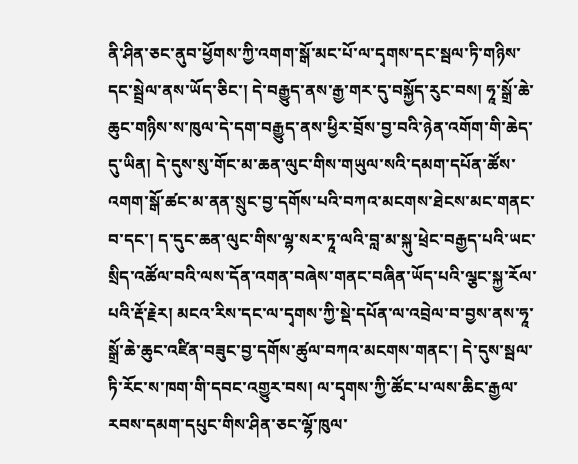ནི་ཤིན་ཅང་ནུབ་ཕྱོགས་ཀྱི་འགག་སྒོ་མང་པོ་ལ་དྭགས་དང་སྦལ་ཏི་གཉིས་དང་སྦྲེལ་ནས་ཡོད་ཅིང་། དེ་བརྒྱུད་ནས་རྒྱ་གར་དུ་བསྐྱོད་རུང་བས། ཧཱ་སྒྲོ་ཆེ་ཆུང་གཉིས་ས་ཁུལ་དེ་དག་བརྒྱུད་ནས་ཕྱིར་བྲོས་བྱ་བའི་ཉེན་འགོག་གི་ཆེད་དུ་ཡིན། དེ་དུས་སུ་གོང་མ་ཆན་ལུང་གིས་གཡུལ་སའི་དམག་དཔོན་ཚོས་འགག་སྒོ་ཚང་མ་ནན་སྲུང་བྱ་དགོས་པའི་བཀའ་མངགས་ཐེངས་མང་གནང་བ་དང་། ད་དུང་ཆན་ལུང་གིས་ལྷ་སར་ཏཱ་ལའི་བླ་མ་སྐུ་ཕྲེང་བརྒྱད་པའི་ཡང་སྲིད་འཚོལ་བའི་ལས་དོན་འགན་བཞེས་གནང་བཞིན་ཡོད་པའི་ལྕང་སྐྱ་རོལ་པའི་རྡོ་རྗེར། མངའ་རིས་དང་ལ་དྭགས་ཀྱི་སྡེ་དཔོན་ལ་འབྲེལ་བ་བྱས་ནས་ཧཱ་སྒྲོ་ཆེ་ཆུང་འཛིན་བཟུང་བྱ་དགོས་ཚུལ་བཀའ་མངགས་གནང་། དེ་དུས་སྦལ་ཏི་རོང་ས་ཁག་གི་དབང་འགྱུར་བས། ལ་དྭགས་ཀྱི་ཚོང་པ་ལས་ཆིང་རྒྱལ་རབས་དམག་དཔུང་གིས་ཤིན་ཅང་ལྷོ་ཁུལ་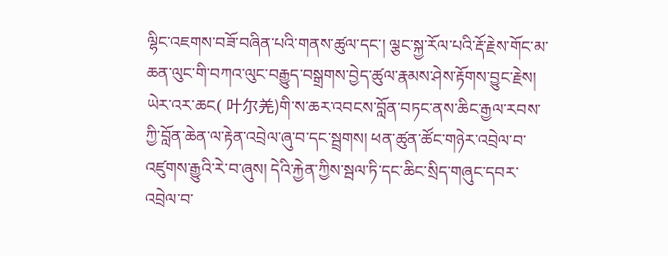ལྷིང་འཇགས་བཟོ་བཞིན་པའི་གནས་ཚུལ་དང་། ལྕང་སྐྱ་རོལ་པའི་རྡོ་རྗེས་གོང་མ་ཆན་ལུང་གི་བཀའ་ལུང་བརྒྱུད་བསྒྲགས་བྱེད་ཚུལ་རྣམས་ཤེས་རྟོགས་བྱུང་རྗེས། ཡེར་འར་ཆང( 叶尔羌)གི་ས་ཆར་འབངས་བློན་བཏང་ནས་ཆིང་རྒྱལ་རབས་ཀྱི་བློན་ཆེན་ལ་རྟེན་འབྲེལ་ཞུ་བ་དང་སྦྲགས། ཕན་ཚུན་ཚོང་གཉེར་འབྲེལ་བ་འཛུགས་རྒྱུའི་རེ་བ་ཞུས། དེའི་རྐྱེན་ཀྱིས་སྦལ་ཏི་དང་ཆིང་སྲིད་གཞུང་དབར་འབྲེལ་བ་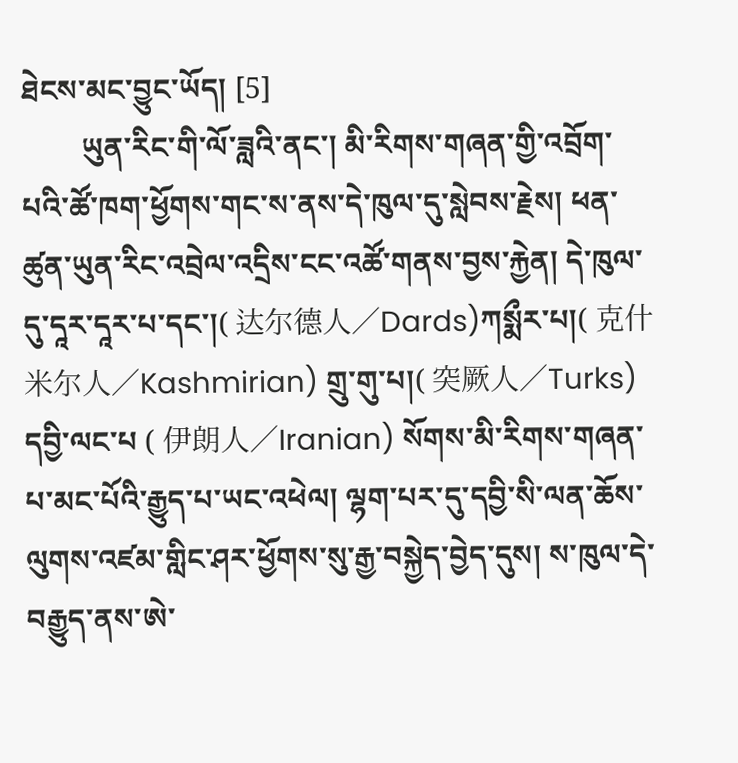ཐེངས་མང་བྱུང་ཡོད། [5]
        ཡུན་རིང་གི་ལོ་ཟླའི་ནང་། མི་རིགས་གཞན་གྱི་འབྲོག་པའི་ཚོ་ཁག་ཕྱོགས་གང་ས་ནས་དེ་ཁུལ་དུ་སླེབས་རྗེས། ཕན་ཚུན་ཡུན་རིང་འབྲེལ་འདྲིས་ངང་འཚོ་གནས་བྱས་རྐྱེན། དེ་ཁུལ་དུ་དཱར་དཱར་པ་དང་།( 达尔德人∕Dards)ཀསྨྀར་པ།( 克什米尔人∕Kashmirian) གྲུ་གུ་པ།( 突厥人∕Turks) དབྱི་ལང་པ ( 伊朗人∕Iranian) སོགས་མི་རིགས་གཞན་པ་མང་པོའི་རྒྱུད་པ་ཡང་འཕེལ། ལྷག་པར་དུ་དབྱི་སི་ལན་ཆོས་ལུགས་འཛམ་གླིང་ཤར་ཕྱོགས་སུ་རྒྱ་བསྐྱེད་བྱེད་དུས། ས་ཁུལ་དེ་བརྒྱུད་ནས་ཨེ་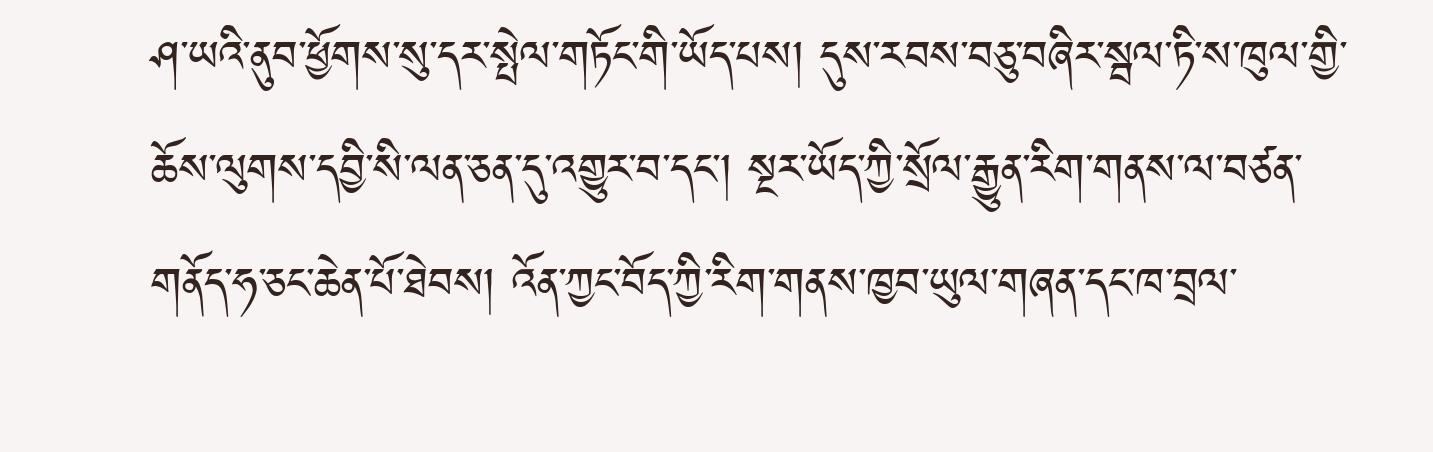ཤ་ཡའི་ནུབ་ཕྱོགས་སུ་དར་སྤེལ་གཏོང་གི་ཡོད་པས། དུས་རབས་བཅུ་བཞིར་སྦལ་ཏི་ས་ཁུལ་གྱི་ཆོས་ལུགས་དབྱི་སི་ལན་ཅན་དུ་འགྱུར་བ་དང་། སྔར་ཡོད་ཀྱི་སྲོལ་རྒྱུན་རིག་གནས་ལ་བཙན་གནོད་ཧ་ཅང་ཆེན་པོ་ཐེབས། འོན་ཀྱང་བོད་ཀྱི་རིག་གནས་ཁྱབ་ཡུལ་གཞན་དང་ཁ་བྲལ་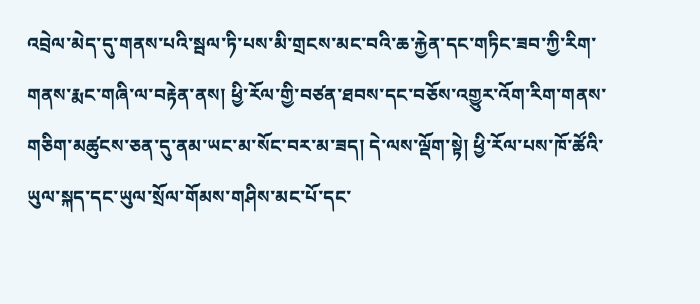འབྲེལ་མེད་དུ་གནས་པའི་སྦལ་ཏི་པས་མི་གྲངས་མང་བའི་ཆ་རྐྱེན་དང་གཏིང་ཟབ་ཀྱི་རིག་གནས་རྨང་གཞི་ལ་བརྟེན་ནས། ཕྱི་རོལ་གྱི་བཙན་ཐབས་དང་བཅོས་འགྱུར་འོག་རིག་གནས་གཅིག་མཚུངས་ཅན་དུ་ནམ་ཡང་མ་སོང་བར་མ་ཟད། དེ་ལས་ལྡོག་སྟེ། ཕྱི་རོལ་པས་ཁོ་ཚོའི་ཡུལ་སྐད་དང་ཡུལ་སྲོལ་གོམས་གཤིས་མང་པོ་དང་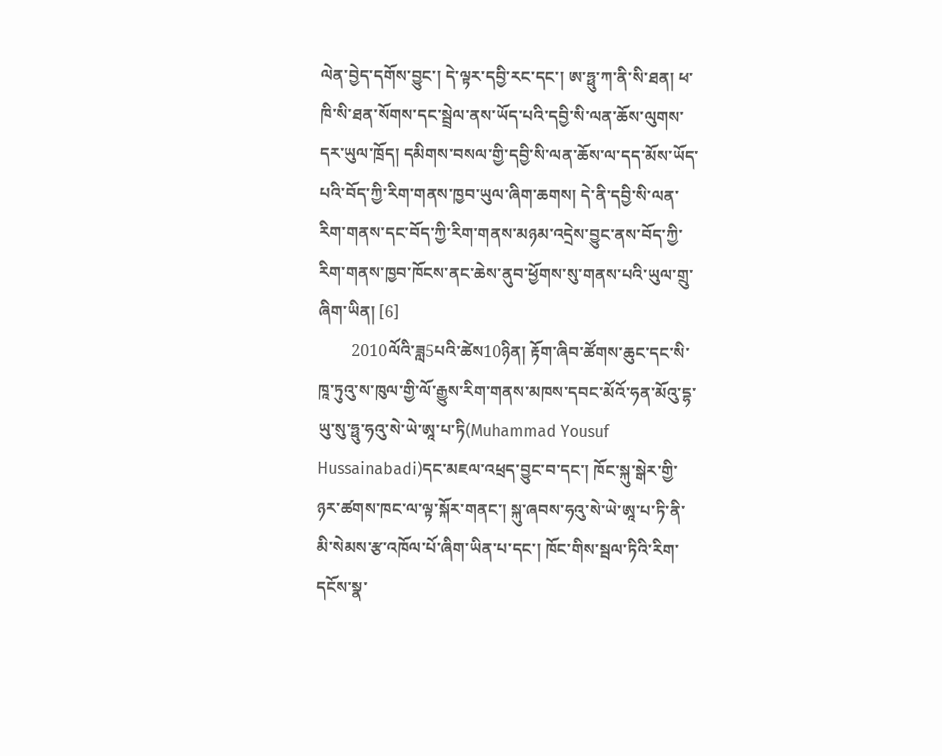ལེན་བྱེད་དགོས་བྱུང་། དེ་ལྟར་དབྱི་རང་དང་། ཨ་ཧྥུ་ཀ་ནི་སི་ཐན། ཕ་ཁི་སི་ཐན་སོགས་དང་སྦྲེལ་ནས་ཡོད་པའི་དབྱི་སི་ལན་ཆོས་ལུགས་དར་ཡུལ་ཁྲོད། དམིགས་བསལ་གྱི་དབྱི་སི་ལན་ཆོས་ལ་དད་མོས་ཡོད་པའི་བོད་ཀྱི་རིག་གནས་ཁྱབ་ཡུལ་ཞིག་ཆགས། དེ་ནི་དབྱི་སི་ལན་རིག་གནས་དང་བོད་ཀྱི་རིག་གནས་མཉམ་འདྲེས་བྱུང་ནས་བོད་ཀྱི་རིག་གནས་ཁྱབ་ཁོངས་ནང་ཆེས་ནུབ་ཕྱོགས་སུ་གནས་པའི་ཡུལ་གྲུ་ཞིག་ཡིན། [6]
        2010ལོའི་ཟླ5པའི་ཚེས10ཉིན། རྟོག་ཞིབ་ཚོགས་ཆུང་དང་སི་ཁཱ་ཏུའུ་ས་ཁུལ་གྱི་ལོ་རྒྱུས་རིག་གནས་མཁས་དབང་མོའོ་ཧན་མོའུ་དྷ་ཡུ་སུ་ཧྥུ་ཧའུ་སེ་ཡེ་ཨཱ་པ་ཏི(Muhammad Yousuf Hussainabadi)དང་མཇལ་འཕྲད་བྱུང་བ་དང་། ཁོང་སྐུ་སྒེར་གྱི་ཉར་ཚགས་ཁང་ལ་ལྟ་སྐོར་གནང་། སྐུ་ཞབས་ཧའུ་སེ་ཡེ་ཨཱ་པ་ཏི་ནི་མི་སེམས་རྩ་འཁོལ་པོ་ཞིག་ཡིན་པ་དང་། ཁོང་གིས་སྦལ་ཏིའི་རིག་དངོས་སྣ་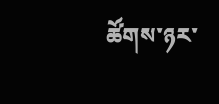ཚོགས་ཉར་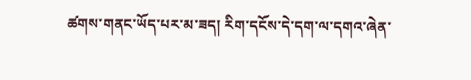ཚགས་གནང་ཡོད་པར་མ་ཟད། རིག་དངོས་དེ་དག་ལ་དགའ་ཞེན་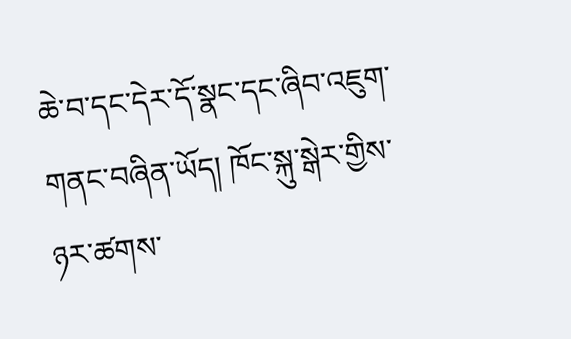ཆེ་བ་དང་དེར་དོ་སྣང་དང་ཞིབ་འཇུག་གནང་བཞིན་ཡོད། ཁོང་སྐུ་སྒེར་གྱིས་ཉར་ཚགས་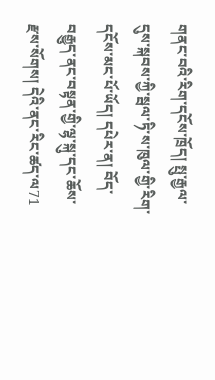གནང་བའི་རིག་དངོས་ཁྲོད། སྤུ་རྒྱལ་དུས་སྐབས་ཀྱི་སྦལ་ཏི་ས་ཁུལ་གྱི་རིག་དངོས་མང་པོ་ཡོད། དཔེར་ན། བོད་བརྒྱུད་ནང་བསྟན་གྱི་ལྷ་སྐུ་དང་ཆོས་རྫས་སོགས། དེའི་ནང་རིང་ཚད་ལ71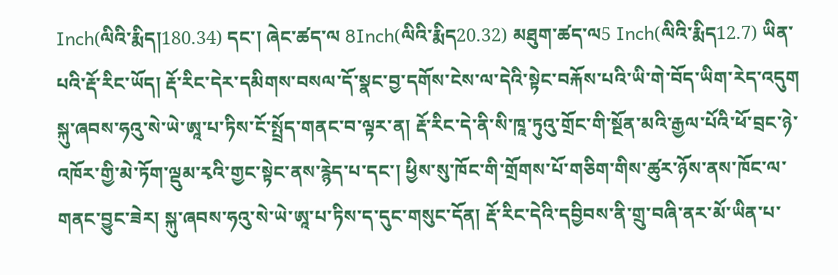Inch(ལིའི་རྨིད།180.34) དང་། ཞེང་ཚད་ལ 8Inch(ལིའི་རྨིད20.32) མཐུག་ཚད་ལ5 Inch(ལིའི་རྨིད12.7) ཡིན་པའི་རྡོ་རིང་ཡོད། རྡོ་རིང་དེར་དམིགས་བསལ་དོ་སྣང་བྱ་དགོས་ངེས་ལ་དེའི་སྟེང་བརྐོས་པའི་ཡི་གེ་བོད་ཡིག་རེད་འདུག སྐུ་ཞབས་ཧའུ་སེ་ཡེ་ཨཱ་པ་ཏིས་ངོ་སྤྲོད་གནང་བ་ལྟར་ན། རྡོ་རིང་དེ་ནི་སི་ཁཱ་ཏུའུ་གྲོང་གི་སྔོན་མའི་རྒྱལ་པོའི་ཕོ་བྲང་ཉེ་འཁོར་གྱི་མེ་ཏོག་ལྡུམ་རྭའི་གྱང་སྟེང་ནས་རྙེད་པ་དང་། ཕྱིས་སུ་ཁོང་གི་གྲོགས་པོ་གཅིག་གིས་ཚུར་ཉོས་ནས་ཁོང་ལ་གནང་བྱུང་ཟེར། སྐུ་ཞབས་ཧའུ་སེ་ཡེ་ཨཱ་པ་ཏིས་ད་དུང་གསུང་དོན། རྡོ་རིང་དེའི་དབྱིབས་ནི་གྲུ་བཞི་ནར་མོ་ཡིན་པ་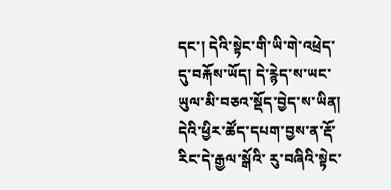དང་། དེའི་སྟེང་གི་ཡི་གེ་འཕྲེད་དུ་བརྐོས་ཡོད། དེ་རྙེད་ས་ཡང་ཡུལ་མི་བཅའ་སྡོད་བྱེད་ས་ཡིན། དེའི་ཕྱིར་ཚོད་དཔག་བྱས་ན་རྡོ་རིང་དེ་རྒྱལ་སྒོའི་ རུ་བཞིའི་སྟེང་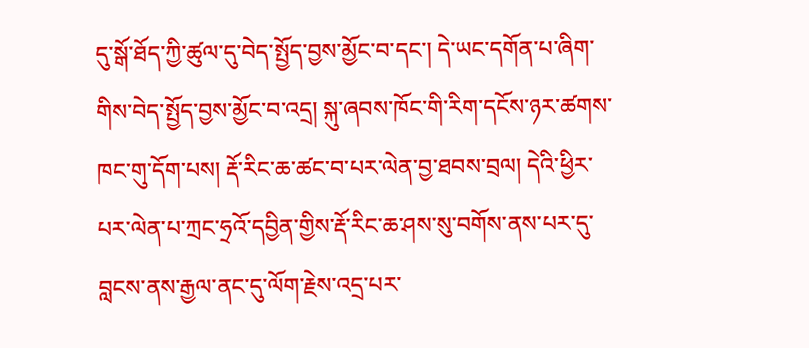དུ་སྒོ་ཐོད་ཀྱི་ཚུལ་དུ་བེད་སྤྱོད་བྱས་མྱོང་བ་དང་། དེ་ཡང་དགོན་པ་ཞིག་གིས་བེད་སྤྱོད་བྱས་མྱོང་བ་འདྲ། སྐུ་ཞབས་ཁོང་གི་རིག་དངོས་ཉར་ཚགས་ཁང་གུ་དོག་པས། རྡོ་རིང་ཆ་ཚང་བ་པར་ལེན་བྱ་ཐབས་བྲལ། དེའི་ཕྱིར་པར་ལེན་པ་ཀྲང་ཧྲའོ་དབྱིན་གྱིས་རྡོ་རིང་ཆ་ཤས་སུ་བགོས་ནས་པར་དུ་བླངས་ནས་རྒྱལ་ནང་དུ་ལོག་རྗེས་འདྲ་པར་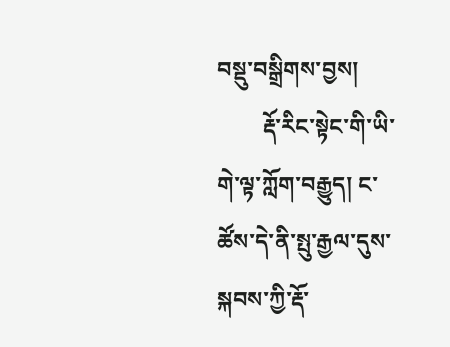བསྡུ་བསྒྲིགས་བྱས།
        རྡོ་རིང་སྟེང་གི་ཡི་གེ་ལྟ་ཀློག་བརྒྱུད། ང་ཚོས་དེ་ནི་སྤུ་རྒྱལ་དུས་སྐབས་ཀྱི་རྡོ་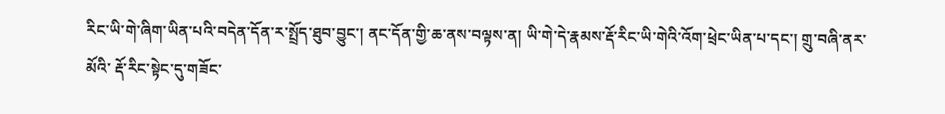རིང་ཡི་གེ་ཞིག་ཡིན་པའི་བདེན་དོན་ར་སྤྲོད་ཐུབ་བྱུང་། ནང་དོན་གྱི་ཆ་ནས་བལྟས་ན། ཡི་གེ་དེ་རྣམས་རྡོ་རིང་ཡི་གེའི་འོག་ཕྲེང་ཡིན་པ་དང་། གྲུ་བཞི་ནར་མོའི་ རྡོ་རིང་སྟེང་དུ་གཟོང་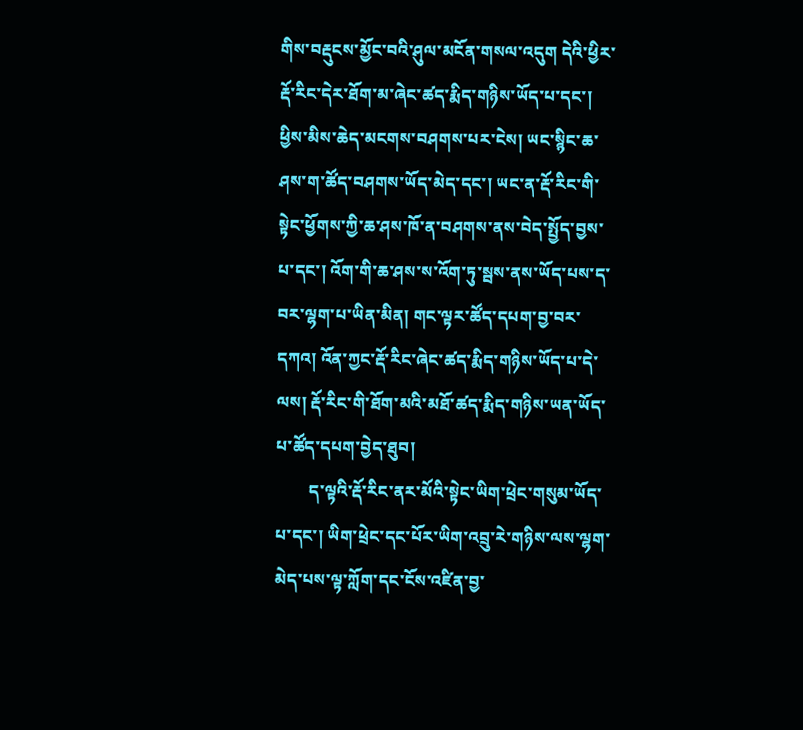གིས་བརྡུངས་མྱོང་བའི་ཤུལ་མངོན་གསལ་འདུག དེའི་ཕྱིར་རྡོ་རིང་དེར་ཐོག་མ་ཞེང་ཚད་རྨིད་གཉིས་ཡོད་པ་དང་། ཕྱིས་མིས་ཆེད་མངགས་བཤགས་པར་ངེས། ཡང་སྙིང་ཆ་ཤས་ག་ཚོད་བཤགས་ཡོད་མེད་དང་། ཡང་ན་རྡོ་རིང་གི་སྟེང་ཕྱོགས་ཀྱི་ཆ་ཤས་ཁོ་ན་བཤགས་ནས་བེད་སྤྱོད་བྱས་པ་དང་། འོག་གི་ཆ་ཤས་ས་འོག་ཏུ་སྦས་ནས་ཡོད་པས་ད་བར་ལྷག་པ་ཡིན་མིན། གང་ལྟར་ཚོད་དཔག་བྱ་བར་དཀའ། འོན་ཀྱང་རྡོ་རིང་ཞེང་ཚད་རྨིད་གཉིས་ཡོད་པ་དེ་ལས། རྡོ་རིང་གི་ཐོག་མའི་མཐོ་ཚད་རྨིད་གཉིས་ཡན་ཡོད་པ་ཚོད་དཔག་བྱེད་ཐུབ།
        ད་ལྟའི་རྡོ་རིང་ནར་མོའི་སྟེང་ཡིག་ཕྲེང་གསུམ་ཡོད་པ་དང་། ཡིག་ཕྲེང་དང་པོར་ཡིག་འབྲུ་རེ་གཉིས་ལས་ལྷག་མེད་པས་ལྟ་ཀློག་དང་ངོས་འཛིན་བྱ་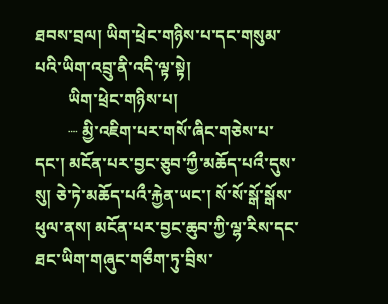ཐབས་བྲལ། ཡིག་ཕྲེང་གཉིས་པ་དང་གསུམ་པའི་ཡིག་འབྲུ་ནི་འདི་ལྟ་སྟེ།
        ཡིག་ཕྲེང་གཉིས་པ།
        ┈ མྱི་འཇིག་པར་གསོ་ཞིང་གཅེས་པ་དང་། མངོན་པར་བྱང་ཅུབ་ཀྱྀ་མཆོད་པའྀ་དུས་སུ། ཅེ་ཏེ་མཆོད་པའྀ་རྐྱེན་ཡང་། སོ་སོ་སྒོ་སྒོས་ཕུལ་ནས། མངོན་པར་བྱང་ཆུབ་ཀྱི་ལྷ་རིས་དང་ཐང་ཡིག་གཞུང་གཅྀག་ཏུ་བྲིས་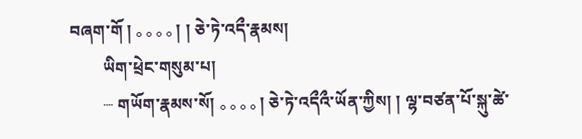བཞག་གོ ། 。。。。། ། ཅེ་ཏེ་འདྀ་རྣམས།
        ཡིག་ཕྲེང་གསུམ་པ།
        ┈ གཡོག་རྣམས་སོ། 。。。。། ཅེ་ཏེ་འདྀའྀ་ཡོན་ཀྱིས། ། ལྷ་བཙན་པོ་སྐུ་ཚེ་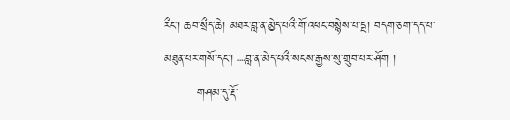རྀང་། ཆབ་སྲྀད་ཆེ། མཐར་བླ་ན་མྱེད་པའྀ་གོ་འཕང་བསྙེས་པ་དྔ། བདག་ཅག་དད་པ་མཐུན་པར་གསོ་དང་། ┈བླ་ན་མེད་པའྀ་སངས་རྒྱས་སུ་གྲུབ་པར་ཤོག །
        གཤམ་དུ་རྡོ་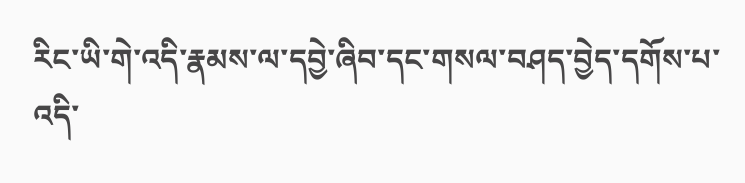རིང་ཡི་གེ་འདི་རྣམས་ལ་དབྱེ་ཞིབ་དང་གསལ་བཤད་བྱེད་དགོས་པ་འདི་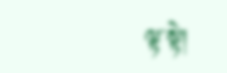ལྟ་སྟེ།